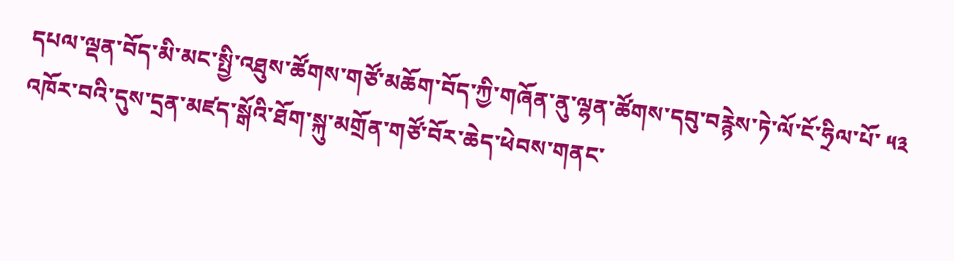དཔལ་ལྡན་བོད་མི་མང་སྤྱི་འཐུས་ཚོགས་གཙོ་མཆོག་བོད་ཀྱི་གཞོན་ནུ་ལྷན་ཚོགས་དབུ་བརྙེས་ཏེ་ལོ་ངོ་ཧྲིལ་པོ་ ༥༣ འཁོར་བའི་དུས་དྲན་མཛད་སྒོའི་ཐོག་སྐུ་མགྲོན་གཙོ་བོར་ཆེད་ཕེབས་གནང་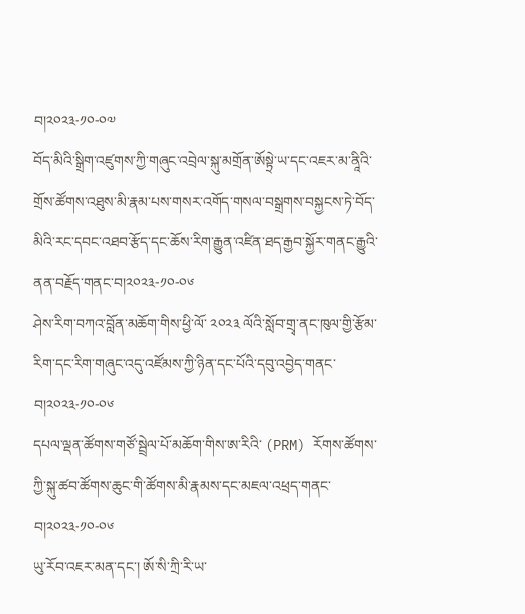བ།༢༠༢༣-༡༠-༠༧
བོད་མིའི་སྒྲིག་འཛུགས་ཀྱི་གཞུང་འབྲེལ་སྐུ་མགྲོན་ཨོསྟྲེ་ཡ་དང་འཇར་མ་ནཱིའི་གྲོས་ཚོགས་འཐུས་མི་རྣམ་པས་གསར་འགོད་གསལ་བསྒྲགས་བསྐྱངས་ཏེ་བོད་མིའི་རང་དབང་འཐབ་རྩོད་དང་ཆོས་རིག་རྒྱུན་འཛིན་ཐད་རྒྱབ་སྐྱོར་གནང་རྒྱུའི་ནན་བརྗོད་གནང་བ།༢༠༢༣-༡༠-༠༦
ཤེས་རིག་བཀའ་བློན་མཆོག་གིས་ཕྱི་ལོ་ ༢༠༢༣ ལོའི་སློབ་གྲྭ་ནང་ཁུལ་གྱི་རྩོམ་རིག་དང་རིག་གཞུང་འདུ་འཛོམས་ཀྱི་ཉིན་དང་པོའི་དབུ་འབྱེད་གནང་བ།༢༠༢༣-༡༠-༠༦
དཔལ་ལྡན་ཚོགས་གཙོ་སྦྲེལ་པོ་མཆོག་གིས་ཨ་རིའི་ (PRM) རོགས་ཚོགས་ཀྱི་སྐུ་ཚབ་ཚོགས་ཆུང་གི་ཚོགས་མི་རྣམས་དང་མཇལ་འཕྲད་གནང་བ།༢༠༢༣-༡༠-༠༦
ཡུ་རོབ་འཇར་མན་དང་། ཨོ་སི་ཀྲི་རི་ཡ་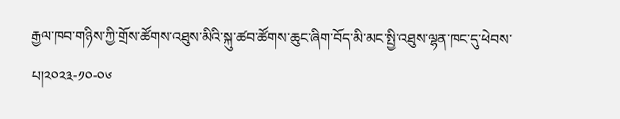རྒྱལ་ཁབ་གཉིས་ཀྱི་གྲོས་ཚོགས་འཐུས་མིའི་སྐུ་ཚབ་ཚོགས་ཆུང་ཞིག་བོད་མི་མང་སྤྱི་འཐུས་ལྷན་ཁང་དུ་ཕེབས་པ།༢༠༢༣-༡༠-༠༦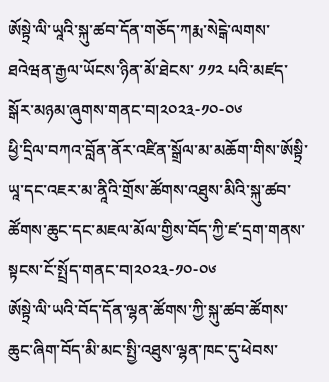ཨོསྟྲེ་ལི་ཡཱའི་སྐུ་ཚབ་དོན་གཅོད་ཀརྨ་སེངྒེ་ལགས་ཐའེཝན་རྒྱལ་ཡོངས་ཉིན་མོ་ཐེངས་ ༡༡༢ པའི་མཛད་སྒོར་མཉམ་ཞུགས་གནང་བ།༢༠༢༣-༡༠-༠༦
ཕྱི་དྲིལ་བཀའ་བློན་ནོར་འཛིན་སྒྲོལ་མ་མཆོག་གིས་ཨོསྟྲི་ཡཱ་དང་འཇར་མ་ནཱིའི་གྲོས་ཚོགས་འཐུས་མིའི་སྐུ་ཚབ་ཚོགས་ཆུང་དང་མཇལ་མོལ་གྱིས་བོད་ཀྱི་ཛ་དྲག་གནས་སྟངས་ངོ་སྤྲོད་གནང་བ།༢༠༢༣-༡༠-༠༦
ཨོསྟྲེ་ལི་ཡའི་བོད་དོན་ལྷན་ཚོགས་ཀྱི་སྐུ་ཚབ་ཚོགས་ཆུང་ཞིག་བོད་མི་མང་སྤྱི་འཐུས་ལྷན་ཁང་དུ་ཕེབས་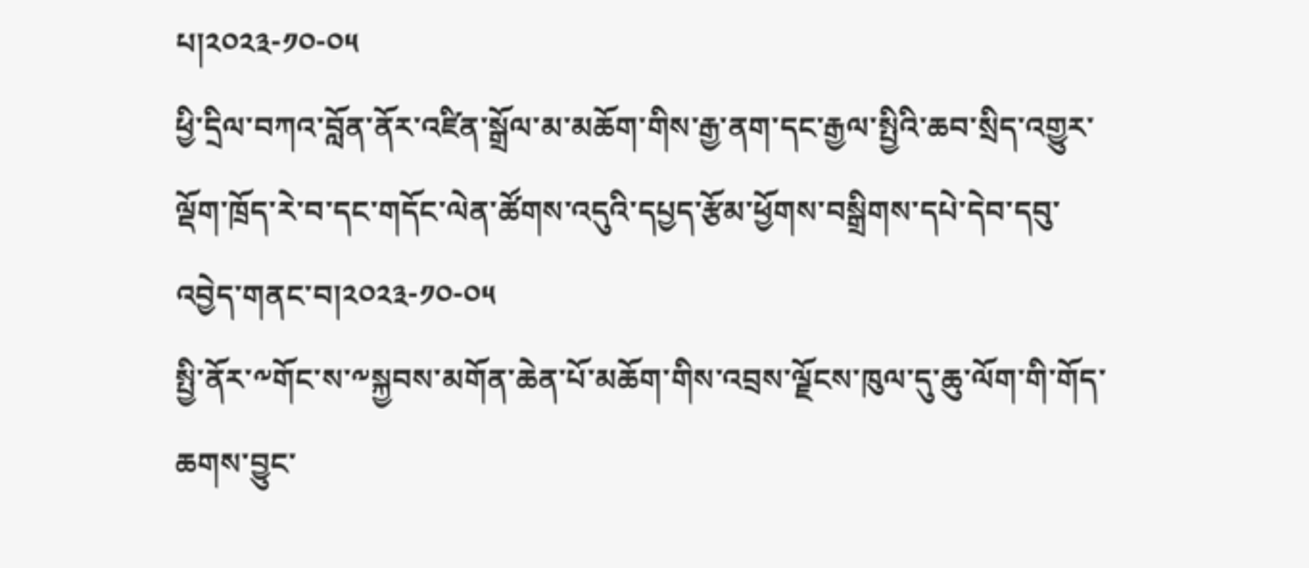པ།༢༠༢༣-༡༠-༠༥
ཕྱི་དྲིལ་བཀའ་བློན་ནོར་འཛིན་སྒྲོལ་མ་མཆོག་གིས་རྒྱ་ནག་དང་རྒྱལ་སྤྱིའི་ཆབ་སྲིད་འགྱུར་ལྡོག་ཁྲོད་རེ་བ་དང་གདོང་ལེན་ཚོགས་འདུའི་དཔྱད་རྩོམ་ཕྱོགས་བསྒྲིགས་དཔེ་དེབ་དབུ་འབྱེད་གནང་བ།༢༠༢༣-༡༠-༠༥
སྤྱི་ནོར་༸གོང་ས་༸སྐྱབས་མགོན་ཆེན་པོ་མཆོག་གིས་འབྲས་ལྗོངས་ཁུལ་དུ་ཆུ་ལོག་གི་གོད་ཆགས་བྱུང་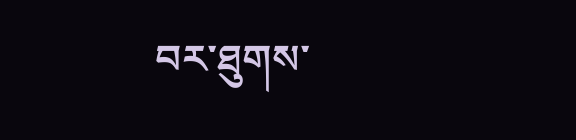བར་ཐུགས་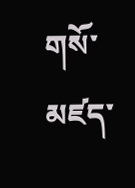གསོ་མཛད་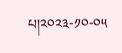པ།༢༠༢༣-༡༠-༠༥